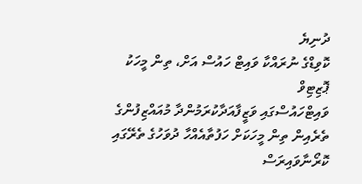ދުނިޔެ
ކޮވިޑްގެ ނުރައްކާ ވައިޓް ހައުސް އަށް، ތިން މީހަކު ޕޮޒިޓިވް
ވައިޓްހައުސްގައި ވަޒީފާއަދާކުރަމުންދާ މުއައްޒިފުންގެ ތެރެއިން ތިން މީހަކަށް ހަފުތާއެއްހާ ދުވަހުގެ ތެރޭގައި ކޮރޯނާވައިރަސް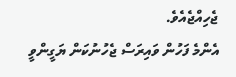ޖެހިއްޖެއެވެ.
އެންމެ ފަހުން ވައިރަސް ޖެހުނުކަން ޔަގީންވީ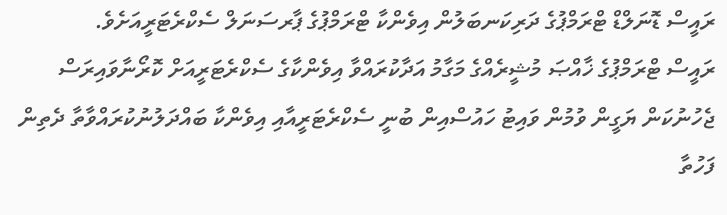ރައީސް ޑޮނަލްޑް ޓްރަމްޕުގެ ދަރިކަނބަލުން އިވެންކާ ޓްރަމްޕުގެ ޕާރސަނަލް ސެކްރެޓަރީއަށެވެ.
ރައީސް ޓްރަމްޕުގެ ޚާއްޞަ މުޝީރެއްގެ މަގާމު އަދާކުރައްވާ އިވެންކާގެ ސެކްރެޓަރީއަށް ކޮރޯނާވައިރަސް ޖެހުނުކަން ޔަގީން ވުމުން ވައިޓު ހައުސްއިން ބުނީ ސެކްރެޓަރީއާއި އިވެންކާ ބައްދަލުނުކުރައްވާތާ ދެތިން ފަހުތާ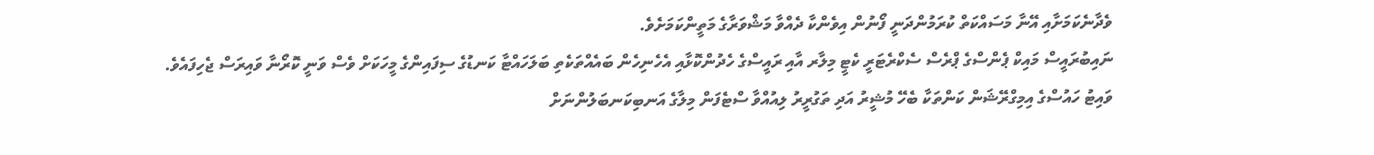ވެދާނެކަމަށާއި އޭނާ މަސައްކަތް ކުރަމުންދަނީ ފޯނުން އިވެންކާ ދެއްވާ މަޝްވަރާގެ މަތީންކަމަށެވެ.
ނައިބުރައީސް މައިކް ޕެންސްގެ ޕްރެސް ސެކްރެޓަރީ ކެޓީ މިލާރ އާއި ރައީސްގެ ހެދުންކޮޅާއި އެހެނިހެން ބައެއްތަކެތި ބަލަހައްޓާ ކަނޑުގެ ސިފައިންގެ މީހަކަށް ވެސް ވަނީ ކޮރޯނާ ވައިރަސް ޖެހިފައެވެ.
ވައިޓު ހައުސްގެ އިމިގްރޭޝަން ކަންތަކާ ބެހޭ މުޝީރު އަދި ތަގުރީރު ލިއުއްވާ ސްޓެފަން މިލާގެ އަނބިކަނބަލުންނަށް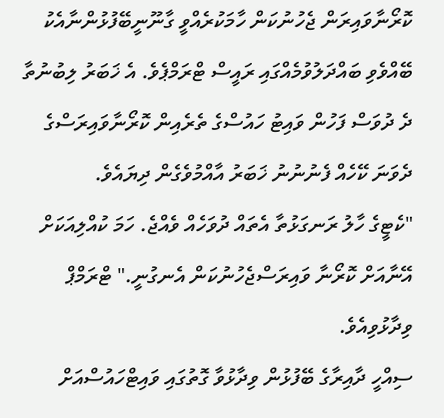ކޮރޯނާވައިރަން ޖެހުނުކަން ހާމަކުރެއްވީ ގާނޫނީބޭފުޅުންނާއެކު ބޭއްވެވި ބައްދަލުވުމެއްގައި ރައީސް ޓްރަމްޕެވެ. އެ ޚަބަރު ލިބުނުތާ ދެ ދުވަސް ފަހުން ވައިޓު ހައުސްގެ ތެރެއިން ކޮރޯނާވައިރަސްގެ ދެވަނަ ކޭހެއް ފެނުނުނު ޚަބަރު އާއްމުވެގެން ދިޔައެވެ.
"ކެޓީގެ ހާލު ރަނގަޅުތާ އެތައް ދުވަހެއް ވެއްޖެ. ހަމަ ކުއްލިއަކަށް އޭނާއަށް ކޮރޯނާ ވައިރަސްޖެހުނުކަން އެނގުނީ." ޓްރަމްޕް ވިދާޅުވިއެވެ.
ސިއްހީ ދާއިރާގެ ބޭފުޅުން ވިދާޅުވާ ގޮތުގައި ވައިޓްހައުސްއަށް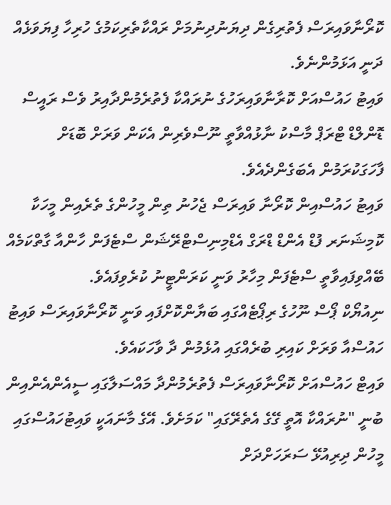ކޮރޯނާވައިރަސް ފެތުރިގެން ދިޔަނުދިނުމަށް ރައްކާތެރިކަމުގެ ހުރިހާ ފިޔަވަޅެއް ދަނީ އަޅަމުންނެވެ.
ވައިޓު ހައުސްއަށް ކޮރާނާވައިރަހުގެ ނުރައްކާ ފެތުރެމުންދާއިރު ވެސް ރައީސް ޑޮންލްޑް ޓްރަޕް މާސްކު ނާޅުއްވާތީ ނޫސްވެރިން އެކަން ވަރަށް ބޮޑަށް ފާހަގަކުރަމުން އެބަގެންދެއެވެ.
ވައިޓު ހައުސްއިން ކޮރޯނާ ވައިރަސް ޖެހުނު ތިން މީހުންގެ ތެރެއިން މީހަކާ ކޮމިޝަނަރ ފުޑް އެންޑް ޑްރަގް އެޑްމިނިސްޓްރޭޝަން ސްޓެފަން ހާންއާ ގާތްކަމެއް ބޭއްވިފައިވާތީ ސްޓެފަން މިހާރު ވަނީ ކަރަންޓީނު ކުރެވިފައެވެ.
ނިއުޔޯކް ޕޯސް ނޫހުގެ ރިޕޯޓެއްގައި ބަޔާންކޮށްފައި ވަނީ ކޮރޯނާވައިރަސް ވައިޓު ހައުސްއާ ވަރަށް ކައިރި ބުރެއްގައި އުޅެމުން ދާ ވާހަކައެވެ.
ވައިޓް ހައުސްއަށް ކޮރޯނާވައިރަސް ފެތުރެމުންދާ މައްސަލާގައި ސީއެންއެންއިން ބުނީ "ނުރައްކާ އޮތީ ގޭގެ އެތެރޭގައި" ކަމަށެވެ. އޭގެ މާނައަކީ ވައިޓުހައުސްގައި މީހުން ދިރިއުޅޭ ސަރަހަށްދަށް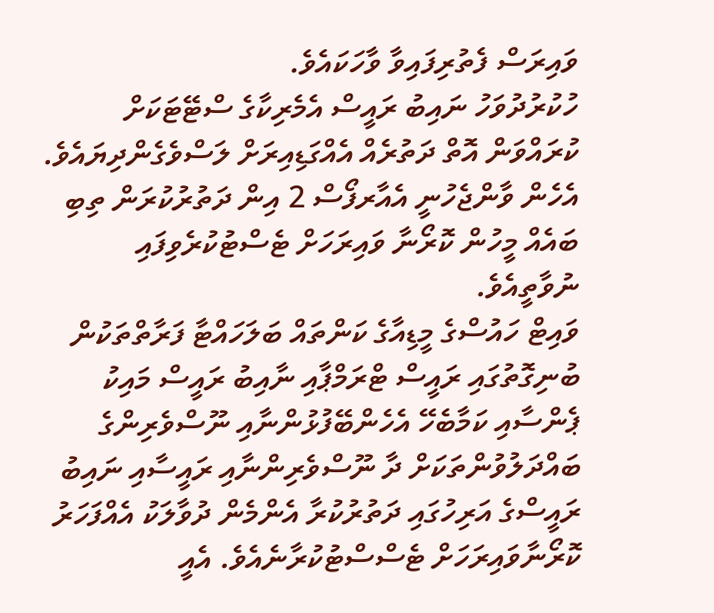ވައިރަސް ފެތުރިފައިވާ ވާހަކައެވެ.
ހުކުރުދުވަހު ނައިބު ރައީސް އެމެރިކާގެ ސްޓޭޓަކަށް ކުރައްވަން އޮތް ދަތުރެއް އެއްގަޑިއިރަށް ލަސްވެގެންދިޔައެވެ. އެހެން ވާންޖެހުނީ އެއާރފޯސް 2 އިން ދަތުރުކުރަން ތިބި ބައެއް މީހުން ކޮރޯނާ ވައިރަހަށް ޓެސްޓުކުރެވިފައި ނުވާތީއެވެ.
ވައިޓް ހައުސްގެ މީޑިއާގެ ކަންތައް ބަލަހައްޓާ ފަރާތްތަކުން ބުނިގޮތުގައި ރައީސް ޓްރަމްޕާއި ނާއިބު ރައީސް މައިކު ޕެންސާއި ކަމާބެހޭ އެހެންބޭފުޅުންނާއި ނޫސްވެރިންގެ ބައްދަލުވުންތަކަށް ދާ ނޫސްވެރިންނާއި ރައީސާއި ނައިބު ރައީސްގެ އަރިހުގައި ދަތުރުކުރާ އެންމެން ދުވާލަކު އެއްފަހަރު ކޮރޯނާވައިރަހަށް ޓެސްސްޓުކުރާނެއެވެ. އެއީ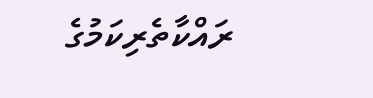ރައްކާތެރިކަމުގެ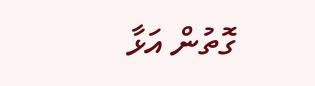ގޮތުން އަޅާ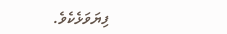ފިޔަވަޅެކެވެ.